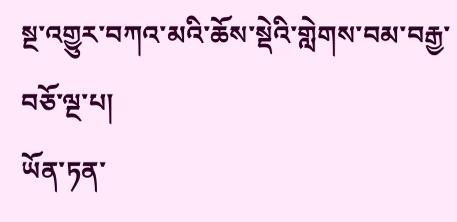སྔ་འགྱུར་བཀའ་མའི་ཆོས་སྡེའི་གླེགས་བམ་བརྒྱ་བཅོ་ལྔ་པ།
ཡོན་ཏན་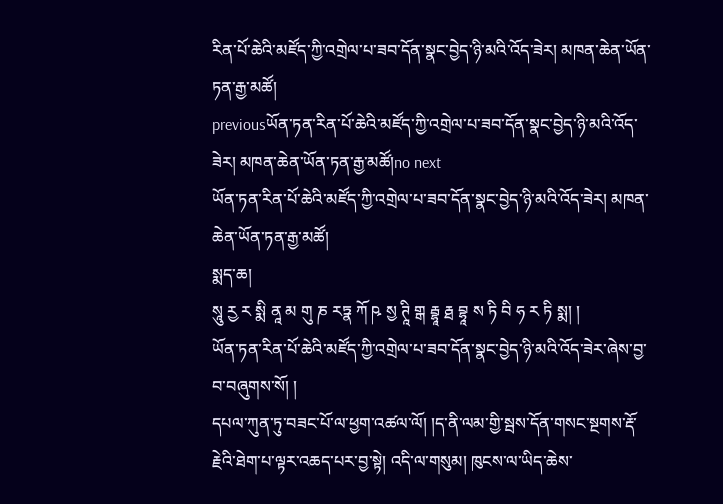རིན་པོ་ཆེའི་མཛོད་ཀྱི་འགྲེལ་པ་ཟབ་དོན་སྣང་བྱེད་ཉི་མའི་འོད་ཟེར། མཁན་ཆེན་ཡོན་ཏན་རྒྱ་མཚོ།
previousཡོན་ཏན་རིན་པོ་ཆེའི་མཛོད་ཀྱི་འགྲེལ་པ་ཟབ་དོན་སྣང་བྱེད་ཉི་མའི་འོད་ཟེར། མཁན་ཆེན་ཡོན་ཏན་རྒྱ་མཚོ།no next
ཡོན་ཏན་རིན་པོ་ཆེའི་མཛོད་ཀྱི་འགྲེལ་པ་ཟབ་དོན་སྣང་བྱེད་ཉི་མའི་འོད་ཟེར། མཁན་ཆེན་ཡོན་ཏན་རྒྱ་མཚོ།
སྨད་ཆ།
སཱུ རྱ ར སྨི ནཱ མ གུ ཎ རཏྣ ཀོ ཥ སྱ ཊཱི གྒ རྦྷཱ རྠ བྷཱ ས ཏི བི ཧ ར ཏི སྨ། །
ཡོན་ཏན་རིན་པོ་ཆེའི་མཛོད་ཀྱི་འགྲེལ་པ་ཟབ་དོན་སྣང་བྱེད་ཉི་མའི་འོད་ཟེར་ཞེས་བྱ་བ་བཞུགས་སོ། །
དཔལ་ཀུན་ཏུ་བཟང་པོ་ལ་ཕྱག་འཚལ་ལོ། །ད་ནི་ལམ་གྱི་སྦས་དོན་གསང་སྔགས་རྡོ་རྗེའི་ཐེག་པ་ལྟར་འཆད་པར་བྱ་སྟེ། འདི་ལ་གསུམ། ཁུངས་ལ་ཡིད་ཆེས་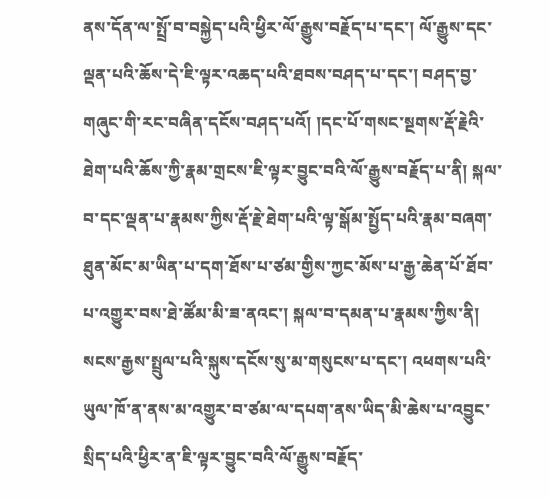ནས་དོན་ལ་སྤྲོ་བ་བསྐྱེད་པའི་ཕྱིར་ལོ་རྒྱུས་བརྗོད་པ་དང་། ལོ་རྒྱུས་དང་ལྡན་པའི་ཆོས་དེ་ཇི་ལྟར་འཆད་པའི་ཐབས་བཤད་པ་དང་། བཤད་བྱ་གཞུང་གི་རང་བཞིན་དངོས་བཤད་པའོ། །དང་པོ་གསང་སྔགས་རྡོ་རྗེའི་ཐེག་པའི་ཆོས་ཀྱི་རྣམ་གྲངས་ཇི་ལྟར་བྱུང་བའི་ལོ་རྒྱུས་བརྗོད་པ་ནི། སྐལ་བ་དང་ལྡན་པ་རྣམས་ཀྱིས་རྡོ་རྗེ་ཐེག་པའི་ལྟ་སྒོམ་སྤྱོད་པའི་རྣམ་བཞག་ཐུན་མོང་མ་ཡིན་པ་དག་ཐོས་པ་ཙམ་གྱིས་ཀྱང་མོས་པ་རྒྱ་ཆེན་པོ་ཐོབ་པ་འགྱུར་བས་ཐེ་ཚོམ་མི་ཟ་ནའང་། སྐལ་བ་དམན་པ་རྣམས་ཀྱིས་ནི། སངས་རྒྱས་སྤྲུལ་པའི་སྐུས་དངོས་སུ་མ་གསུངས་པ་དང་། འཕགས་པའི་ཡུལ་ཁོ་ན་ནས་མ་འགྱུར་བ་ཙམ་ལ་དཔག་ནས་ཡིད་མི་ཆེས་པ་འབྱུང་སྲིད་པའི་ཕྱིར་ན་ཇི་ལྟར་བྱུང་བའི་ལོ་རྒྱུས་བརྗོད་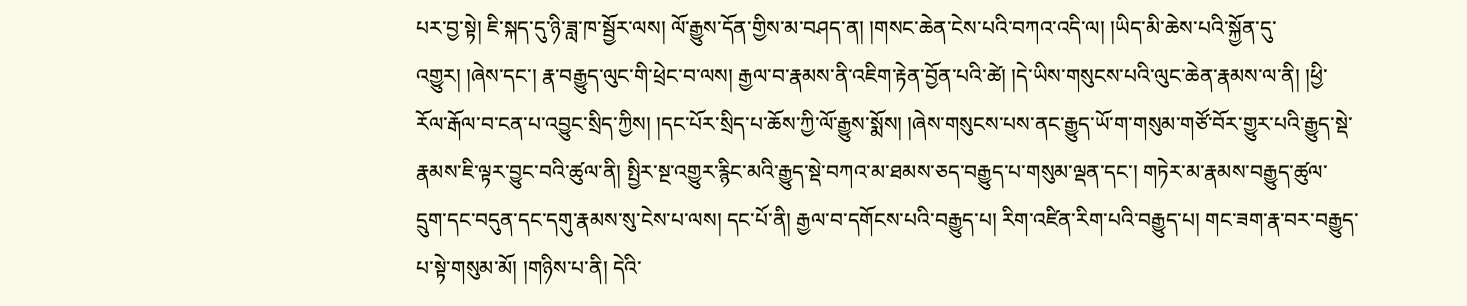པར་བྱ་སྟེ། ཇི་སྐད་དུ་ཉི་ཟླ་ཁ་སྦྱོར་ལས། ལོ་རྒྱུས་དོན་གྱིས་མ་བཤད་ན། །གསང་ཆེན་ངེས་པའི་བཀའ་འདི་ལ། །ཡིད་མི་ཆེས་པའི་སྐྱོན་དུ་འགྱུར། །ཞེས་དང་། རྣ་བརྒྱུད་ལུང་གི་ཕྲེང་བ་ལས། རྒྱལ་བ་རྣམས་ནི་འཇིག་རྟེན་བྱོན་པའི་ཚེ། །དེ་ཡིས་གསུངས་པའི་ལུང་ཆེན་རྣམས་ལ་ནི། །ཕྱི་རོལ་རྒོལ་བ་ངན་པ་འབྱུང་སྲིད་ཀྱིས། །དང་པོར་སྲིད་པ་ཆོས་ཀྱི་ལོ་རྒྱུས་སྨོས། །ཞེས་གསུངས་པས་ནང་རྒྱུད་ཡོ་ག་གསུམ་གཙོ་བོར་གྱུར་པའི་རྒྱུད་སྡེ་རྣམས་ཇི་ལྟར་བྱུང་བའི་ཚུལ་ནི། སྤྱིར་སྔ་འགྱུར་རྙིང་མའི་རྒྱུད་སྡེ་བཀའ་མ་ཐམས་ཅད་བརྒྱུད་པ་གསུམ་ལྡན་དང་། གཏེར་མ་རྣམས་བརྒྱུད་ཚུལ་དྲུག་དང་བདུན་དང་དགུ་རྣམས་སུ་ངེས་པ་ལས། དང་པོ་ནི། རྒྱལ་བ་དགོངས་པའི་བརྒྱུད་པ། རིག་འཛིན་རིག་པའི་བརྒྱུད་པ། གང་ཟག་རྣ་བར་བརྒྱུད་པ་སྟེ་གསུམ་མོ། །གཉིས་པ་ནི། དེའི་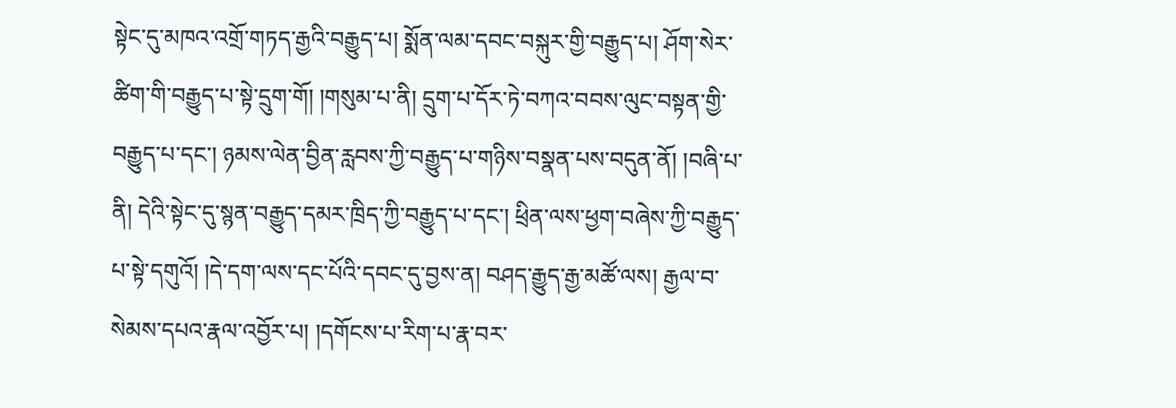སྟེང་དུ་མཁའ་འགྲོ་གཏད་རྒྱའི་བརྒྱུད་པ། སྨོན་ལམ་དབང་བསྐུར་གྱི་བརྒྱུད་པ། ཤོག་སེར་ཚིག་གི་བརྒྱུད་པ་སྟེ་དྲུག་གོ། །གསུམ་པ་ནི། དྲུག་པ་དོར་ཏེ་བཀའ་བབས་ལུང་བསྟན་གྱི་བརྒྱུད་པ་དང་། ཉམས་ལེན་བྱིན་རླབས་ཀྱི་བརྒྱུད་པ་གཉིས་བསྣན་པས་བདུན་ནོ། །བཞི་པ་ནི། དེའི་སྟེང་དུ་སྙན་བརྒྱུད་དམར་ཁྲིད་ཀྱི་བརྒྱུད་པ་དང་། ཕྲིན་ལས་ཕྱག་བཞེས་ཀྱི་བརྒྱུད་པ་སྟེ་དགུའོ། །དེ་དག་ལས་དང་པོའི་དབང་དུ་བྱས་ན། བཤད་རྒྱུད་རྒྱ་མཚོ་ལས། རྒྱལ་བ་སེམས་དཔའ་རྣལ་འབྱོར་པ། །དགོངས་པ་རིག་པ་རྣ་བར་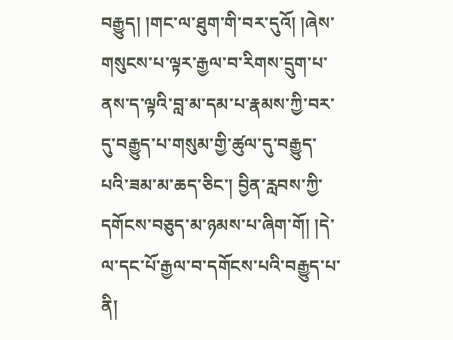བརྒྱུད། །གང་ལ་ཐུག་གི་བར་དུའོ། །ཞེས་གསུངས་པ་ལྟར་རྒྱལ་བ་རིགས་དྲུག་པ་ནས་ད་ལྟའི་བླ་མ་དམ་པ་རྣམས་ཀྱི་བར་དུ་བརྒྱུད་པ་གསུམ་གྱི་ཚུལ་དུ་བརྒྱུད་པའི་ཟམ་མ་ཆད་ཅིང་། བྱིན་རླབས་ཀྱི་དགོངས་བཅུད་མ་ཉམས་པ་ཞིག་གོ། །དེ་ལ་དང་པོ་རྒྱལ་བ་དགོངས་པའི་བརྒྱུད་པ་ནི།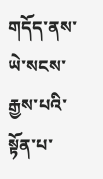གདོད་ནས་ཡེ་སངས་རྒྱས་པའི་སྟོན་པ་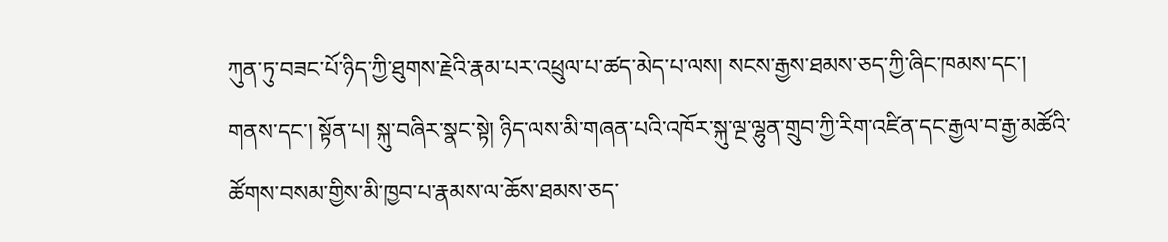ཀུན་ཏུ་བཟང་པོ་ཉིད་ཀྱི་ཐུགས་རྗེའི་རྣམ་པར་འཕྲུལ་པ་ཚད་མེད་པ་ལས། སངས་རྒྱས་ཐམས་ཅད་ཀྱི་ཞིང་ཁམས་དང་། གནས་དང་། སྟོན་པ། སྐུ་བཞིར་སྣང་སྟེ། ཉིད་ལས་མི་གཞན་པའི་འཁོར་སྐུ་ལྔ་ལྷུན་གྲུབ་ཀྱི་རིག་འཛིན་དང་རྒྱལ་བ་རྒྱ་མཚོའི་ཚོགས་བསམ་གྱིས་མི་ཁྱབ་པ་རྣམས་ལ་ཆོས་ཐམས་ཅད་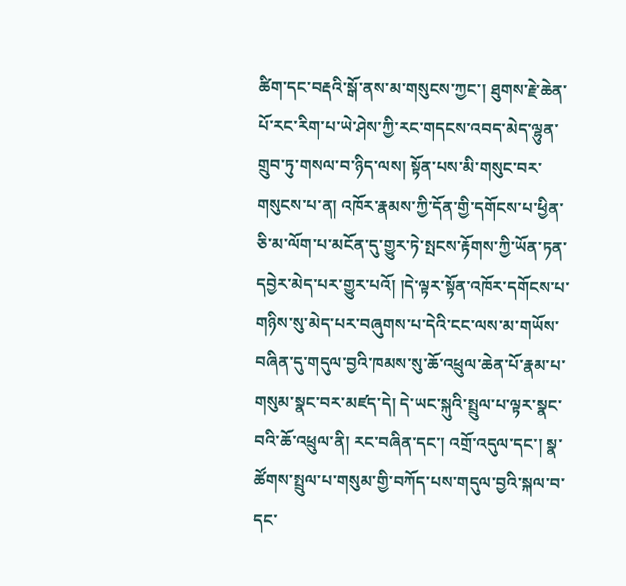ཚིག་དང་བརྡའི་སྒོ་ནས་མ་གསུངས་ཀྱང་། ཐུགས་རྗེ་ཆེན་པོ་རང་རིག་པ་ཡེ་ཤེས་ཀྱི་རང་གདངས་འབད་མེད་ལྷུན་གྲུབ་ཏུ་གསལ་བ་ཉིད་ལས། སྟོན་པས་མི་གསུང་བར་གསུངས་པ་ན། འཁོར་རྣམས་ཀྱི་དོན་གྱི་དགོངས་པ་ཕྱིན་ཅི་མ་ལོག་པ་མངོན་དུ་གྱུར་ཏེ་སྤངས་རྟོགས་ཀྱི་ཡོན་ཏན་དབྱེར་མེད་པར་གྱུར་པའོ། །དེ་ལྟར་སྟོན་འཁོར་དགོངས་པ་གཉིས་སུ་མེད་པར་བཞུགས་པ་དེའི་ངང་ལས་མ་གཡོས་བཞིན་དུ་གདུལ་བྱའི་ཁམས་སུ་ཆོ་འཕྲུལ་ཆེན་པོ་རྣམ་པ་གསུམ་སྣང་བར་མཛད་དེ། དེ་ཡང་སྐུའི་སྤྲུལ་པ་ལྟར་སྣང་བའི་ཆོ་འཕྲུལ་ནི། རང་བཞིན་དང་། འགྲོ་འདུལ་དང་། སྣ་ཚོགས་སྤྲུལ་པ་གསུམ་གྱི་བཀོད་པས་གདུལ་བྱའི་སྐལ་བ་དང་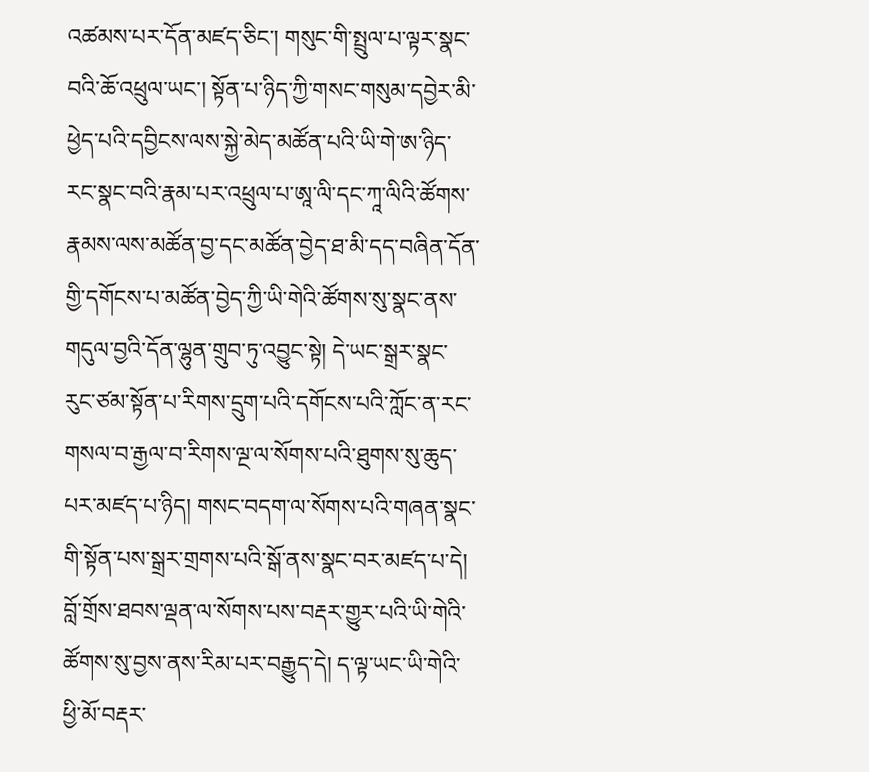འཚམས་པར་དོན་མཛད་ཅིང་། གསུང་གི་སྤྲུལ་པ་ལྟར་སྣང་བའི་ཆོ་འཕྲུལ་ཡང་། སྟོན་པ་ཉིད་ཀྱི་གསང་གསུམ་དབྱེར་མི་ཕྱེད་པའི་དབྱིངས་ལས་སྐྱེ་མེད་མཚོན་པའི་ཡི་གེ་ཨ་ཉིད་རང་སྣང་བའི་རྣམ་པར་འཕྲུལ་པ་ཨཱ་ལི་དང་ཀཱ་ལིའི་ཚོགས་རྣམས་ལས་མཚོན་བྱ་དང་མཚོན་བྱེད་ཐ་མི་དད་བཞིན་དོན་གྱི་དགོངས་པ་མཚོན་བྱེད་ཀྱི་ཡི་གེའི་ཚོགས་སུ་སྣང་ནས་གདུལ་བྱའི་དོན་ལྷུན་གྲུབ་ཏུ་འབྱུང་སྟེ། དེ་ཡང་སྒྲར་སྣང་རུང་ཙམ་སྟོན་པ་རིགས་དྲུག་པའི་དགོངས་པའི་ཀློང་ན་རང་གསལ་བ་རྒྱལ་བ་རིགས་ལྔ་ལ་སོགས་པའི་ཐུགས་སུ་ཆུད་པར་མཛད་པ་ཉིད། གསང་བདག་ལ་སོགས་པའི་གཞན་སྣང་གི་སྟོན་པས་སྒྲར་གྲགས་པའི་སྒོ་ནས་སྣང་བར་མཛད་པ་དེ། བློ་གྲོས་ཐབས་ལྡན་ལ་སོགས་པས་བརྡར་གྱུར་པའི་ཡི་གེའི་ཚོགས་སུ་བྱས་ནས་རིམ་པར་བརྒྱུད་དེ། ད་ལྟ་ཡང་ཡི་གེའི་ཕྱི་མོ་བརྡར་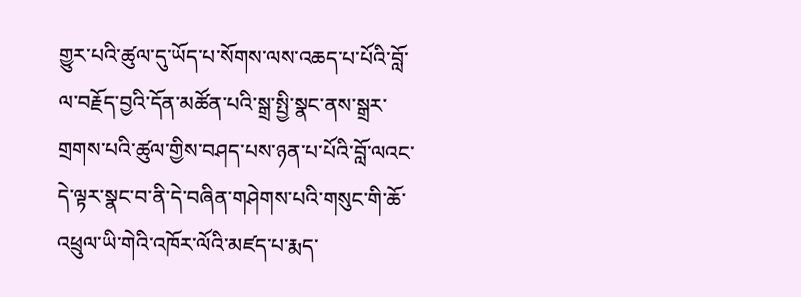གྱུར་པའི་ཚུལ་དུ་ཡོད་པ་སོགས་ལས་འཆད་པ་པོའི་བློ་ལ་བརྗོད་བྱའི་དོན་མཚོན་པའི་སྒྲ་སྤྱི་སྣང་ནས་སྒྲར་གྲགས་པའི་ཚུལ་གྱིས་བཤད་པས་ཉན་པ་པོའི་བློ་ལའང་དེ་ལྟར་སྣང་བ་ནི་དེ་བཞིན་གཤེགས་པའི་གསུང་གི་ཆོ་འཕྲུལ་ཡི་གེའི་འཁོར་ལོའི་མཛད་པ་རྨད་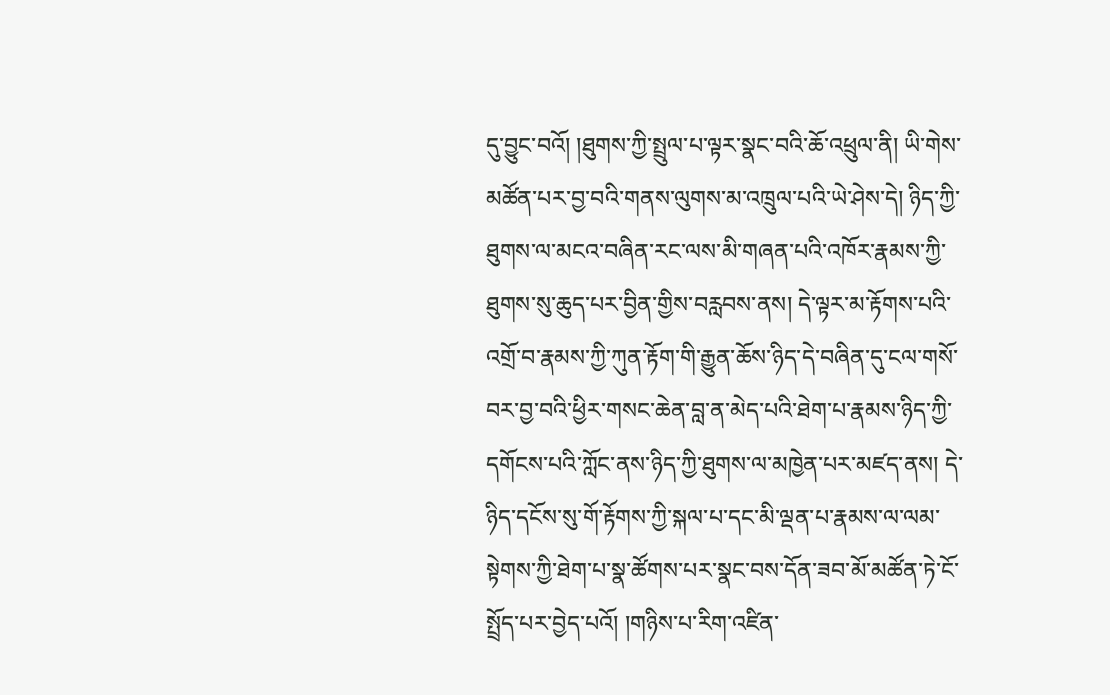དུ་བྱུང་བའོ། །ཐུགས་ཀྱི་སྤྲུལ་པ་ལྟར་སྣང་བའི་ཆོ་འཕྲུལ་ནི། ཡི་གེས་མཚོན་པར་བྱ་བའི་གནས་ལུགས་མ་འཁྲུལ་པའི་ཡེ་ཤེས་དེ། ཉིད་ཀྱི་ཐུགས་ལ་མངའ་བཞིན་རང་ལས་མི་གཞན་པའི་འཁོར་རྣམས་ཀྱི་ཐུགས་སུ་ཆུད་པར་བྱིན་གྱིས་བརླབས་ནས། དེ་ལྟར་མ་རྟོགས་པའི་འགྲོ་བ་རྣམས་ཀྱི་ཀུན་རྟོག་གི་རྒྱུན་ཆོས་ཉིད་དེ་བཞིན་དུ་ངལ་གསོ་བར་བྱ་བའི་ཕྱིར་གསང་ཆེན་བླ་ན་མེད་པའི་ཐེག་པ་རྣམས་ཉིད་ཀྱི་དགོངས་པའི་ཀློང་ནས་ཉིད་ཀྱི་ཐུགས་ལ་མཁྱེན་པར་མཛད་ནས། དེ་ཉིད་དངོས་སུ་གོ་རྟོགས་ཀྱི་སྐལ་པ་དང་མི་ལྡན་པ་རྣམས་ལ་ལམ་སྟེགས་ཀྱི་ཐེག་པ་སྣ་ཚོགས་པར་སྣང་བས་དོན་ཟབ་མོ་མཚོན་ཏེ་ངོ་སྤྲོད་པར་བྱེད་པའོ། །གཉིས་པ་རིག་འཛིན་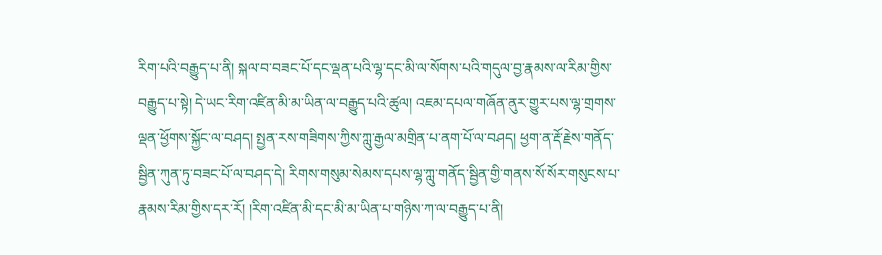རིག་པའི་བརྒྱུད་པ་ནི། སྐལ་བ་བཟང་པོ་དང་ལྡན་པའི་ལྷ་དང་མི་ལ་སོགས་པའི་གདུལ་བྱ་རྣམས་ལ་རིམ་གྱིས་བརྒྱུད་པ་སྟེ། དེ་ཡང་རིག་འཛིན་མི་མ་ཡིན་ལ་བརྒྱུད་པའི་ཚུལ། འཇམ་དཔལ་གཞོན་ནུར་གྱུར་པས་ལྷ་གྲགས་ལྡན་ཕྱོགས་སྐྱོང་ལ་བཤད། སྤྱན་རས་གཟིགས་ཀྱིས་ཀླུ་རྒྱལ་མགྲིན་པ་ནག་པོ་ལ་བཤད། ཕྱག་ན་རྡོ་རྗེས་གནོད་སྦྱིན་ཀུན་ཏུ་བཟང་པོ་ལ་བཤད་དེ། རིགས་གསུམ་སེམས་དཔས་ལྷ་ཀླུ་གནོད་སྦྱིན་གྱི་གནས་སོ་སོར་གསུངས་པ་རྣམས་རིམ་གྱིས་དར་རོ། །རིག་འཛིན་མི་དང་མི་མ་ཡིན་པ་གཉིས་ཀ་ལ་བརྒྱུད་པ་ནི།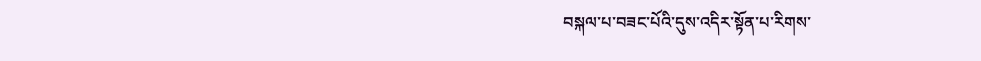བསྐལ་པ་བཟང་པོའི་དུས་འདིར་སྟོན་པ་རིགས་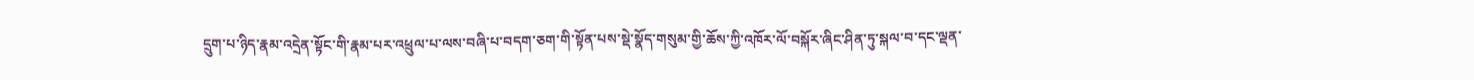དྲུག་པ་ཉིད་རྣམ་འདྲེན་སྟོང་གི་རྣམ་པར་འཕྲུལ་པ་ལས་བཞི་པ་བདག་ཅག་གི་སྟོན་པས་སྡེ་སྣོད་གསུམ་གྱི་ཆོས་ཀྱི་འཁོར་ལོ་བསྐོར་ཞིང་ཤིན་ཏུ་སྐལ་བ་དང་ལྡན་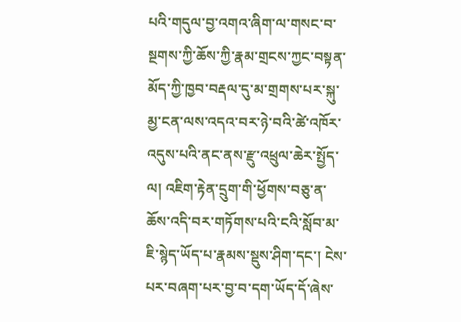པའི་གདུལ་བྱ་འགའ་ཞིག་ལ་གསང་བ་སྔགས་ཀྱི་ཆོས་ཀྱི་རྣམ་གྲངས་ཀྱང་བསྟན་མོད་ཀྱི་ཁྱབ་བརྡལ་དུ་མ་གྲགས་པར་སྐུ་མྱ་ངན་ལས་འདའ་བར་ཉེ་བའི་ཚེ་འཁོར་འདུས་པའི་ནང་ནས་རྫུ་འཕྲུལ་ཆེར་སྤྱོད་ལ། འཇིག་རྟེན་དྲུག་གི་ཕྱོགས་བཅུ་ན་ཆོས་འདི་བར་གཏོགས་པའི་ངའི་སློབ་མ་ཇི་སྙེད་ཡོད་པ་རྣམས་སྡུས་ཤིག་དང་། ངེས་པར་བཞག་པར་བྱ་བ་དག་ཡོད་དོ་ཞེས་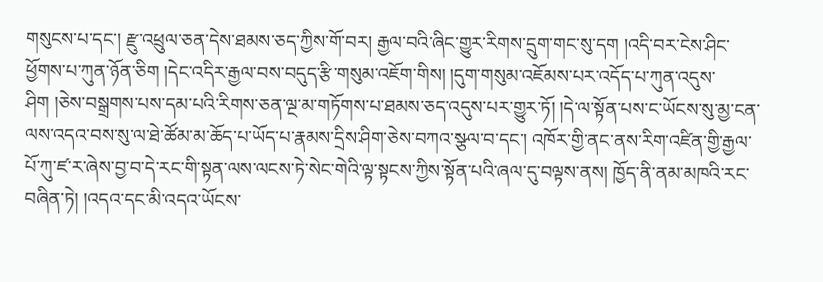གསུངས་པ་དང་། རྫུ་འཕྲུལ་ཅན་དེས་ཐམས་ཅད་ཀྱིས་གོ་བར། རྒྱལ་བའི་ཞིང་གྱུར་རིགས་དྲུག་གང་སུ་དག །འདི་བར་ངེས་ཤིང་ཕྱོགས་པ་ཀུན་ཉོན་ཅིག །དེང་འདིར་རྒྱལ་བས་བདུད་རྩི་གསུམ་འཇོག་གིས། །དུག་གསུམ་འཇོམས་པར་འདོད་པ་ཀུན་འདུས་ཤིག །ཅེས་བསྒྲགས་པས་དམ་པའི་རིགས་ཅན་ལྔ་མ་གཏོགས་པ་ཐམས་ཅད་འདུས་པར་གྱུར་ཏོ། །དེ་ལ་སྟོན་པས་ང་ཡོངས་སུ་མྱ་ངན་ལས་འདའ་བས་སུ་ལ་ཐེ་ཚོམ་མ་ཆོད་པ་ཡོད་པ་རྣམས་དྲིས་ཤིག་ཅེས་བཀའ་སྩལ་བ་དང་། འཁོར་གྱི་ནང་ནས་རིག་འཛིན་གྱི་རྒྱལ་པོ་ཀུ་ཛ་ར་ཞེས་བྱ་བ་དེ་རང་གི་སྟན་ལས་ལངས་ཏེ་སེང་གེའི་ལྟ་སྟངས་ཀྱིས་སྟོན་པའི་ཞལ་དུ་བལྟས་ནས། ཁྱོད་ནི་ནམ་མཁའི་རང་བཞིན་ཏེ། །འདའ་དང་མི་འདའ་ཡོངས་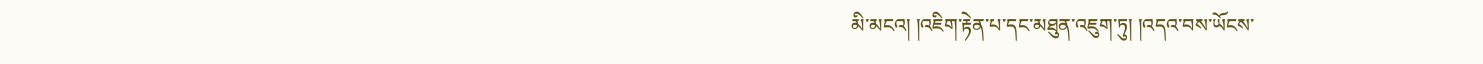མི་མངའ། །འཇིག་རྟེན་པ་དང་མཐུན་འཇུག་ཏུ། །འདའ་བས་ཡོངས་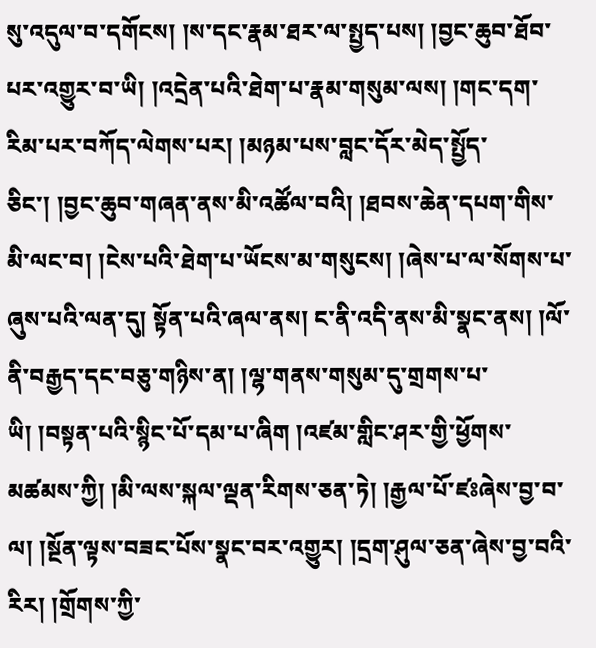སུ་འདུལ་བ་དགོངས། །ས་དང་རྣམ་ཐར་ལ་སྤྱད་པས། །བྱང་ཆུབ་ཐོབ་པར་འགྱུར་བ་ཡི། །འདྲེན་པའི་ཐེག་པ་རྣམ་གསུམ་ལས། །གང་དག་རིམ་པར་བཀོད་ལེགས་པར། །མཉམ་པས་བླང་དོར་མེད་སྤྱོད་ཅིང་། །བྱང་ཆུབ་གཞན་ནས་མི་འཚོལ་བའི། །ཐབས་ཆེན་དཔག་གིས་མི་ལང་བ། །ངེས་པའི་ཐེག་པ་ཡོངས་མ་གསུངས། །ཞེས་པ་ལ་སོགས་པ་ཞུས་པའི་ལན་དུ། སྟོན་པའི་ཞལ་ནས། ང་ནི་འདི་ནས་མི་སྣང་ནས། །ལོ་ནི་བརྒྱད་དང་བཅུ་གཉིས་ན། །ལྷ་གནས་གསུམ་དུ་གྲགས་པ་ཡི། །བསྟན་པའི་སྙིང་པོ་དམ་པ་ཞིག །འཛམ་གླིང་ཤར་གྱི་ཕྱོགས་མཚམས་ཀྱི། །མི་ལས་སྐལ་ལྡན་རིགས་ཅན་ཏེ། །རྒྱལ་པོ་ཛཿཞེས་བྱ་བ་ལ། །སྔོན་ལྟས་བཟང་པོས་སྣང་བར་འགྱུར། །དྲག་ཤུལ་ཅན་ཞེས་བྱ་བའི་རིར། །གྲོགས་ཀྱི་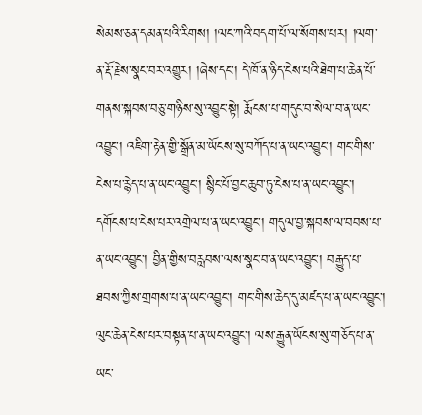སེམས་ཅན་དམན་པའི་རིགས། །ལང་ཀའི་བདག་པོ་ལ་སོགས་པར། །ལག་ན་རྡོ་རྗེས་སྣང་བར་འགྱུར། །ཞེས་དང་། དེ་ཁོ་ན་ཉིད་ངེས་པའི་ཐེག་པ་ཆེན་པོ་གནས་སྐབས་བཅུ་གཉིས་སུ་འབྱུང་སྟེ། རྨོངས་པ་གདུང་བ་སེལ་བ་ན་ཡང་འབྱུང་། འཇིག་རྟེན་གྱི་སྒྲོན་མ་ཡོངས་སུ་བཀོད་པ་ན་ཡང་འབྱུང་། གང་གིས་ངེས་པ་རྙེད་པ་ན་ཡང་འབྱུང་། སྙིང་པོ་བྱང་ཆུབ་ཏུ་ངེས་པ་ན་ཡང་འབྱུང་། དགོངས་པ་ངེས་པར་འགྲེལ་པ་ན་ཡང་འབྱུང་། གདུལ་བྱ་སྐབས་ལ་བབས་པ་ན་ཡང་འབྱུང་། བྱིན་གྱིས་བརླབས་ལས་སྣང་བ་ན་ཡང་འབྱུང་། བརྒྱུད་པ་ཐབས་ཀྱིས་གྲགས་པ་ན་ཡང་འབྱུང་། གང་གིས་ཆེད་དུ་མཛད་པ་ན་ཡང་འབྱུང་། ལུང་ཆེན་ངེས་པར་བསྟན་པ་ན་ཡང་འབྱུང་། ལས་རྒྱུན་ཡོངས་སུ་གཅོད་པ་ན་ཡང་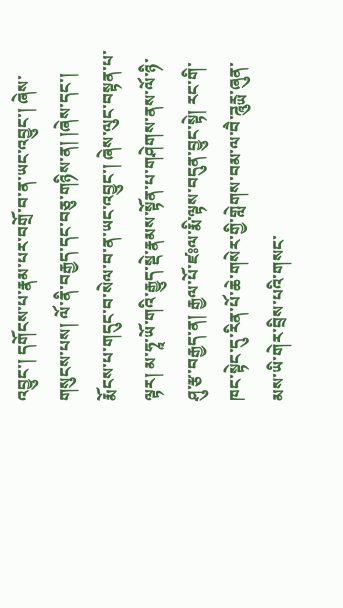འབྱུང་། དགོངས་པ་རྣམ་པར་བགྲོ་བ་ན་ཡང་འབྱུང་། ཞེས་གསུངས་པས། ལོ་ནི་བརྒྱད་དང་བཅུ་གཉིས་ན། །ཞེས་དང་། རྨོངས་པ་གདུང་བ་སེལ་བ་ན་ཡང་འབྱུང་། ཞེས་ལུང་བསྟན་པ་ལྟར། མ་ཧཱ་ཡོ་གའི་རྒྱུད་སྡེ་རྣམས་སྟོན་པ་གཤེགས་ནས་ལོ་ཉི་ཤུ་རྩ་བརྒྱད་ན། རྒྱལ་པོ་ཛཿལ་རྨི་ལྟས་བདུན་བྱུང་སྟེ། རང་གི་ཁང་སྟེང་དུ་རིན་པོ་ཆེ་གསེར་གྱི་གླེགས་བམ་ལ་བཻ་ཌཱུརྻ་ཞུན་མས་ཡི་གེར་བྲིས་པའི་གསང་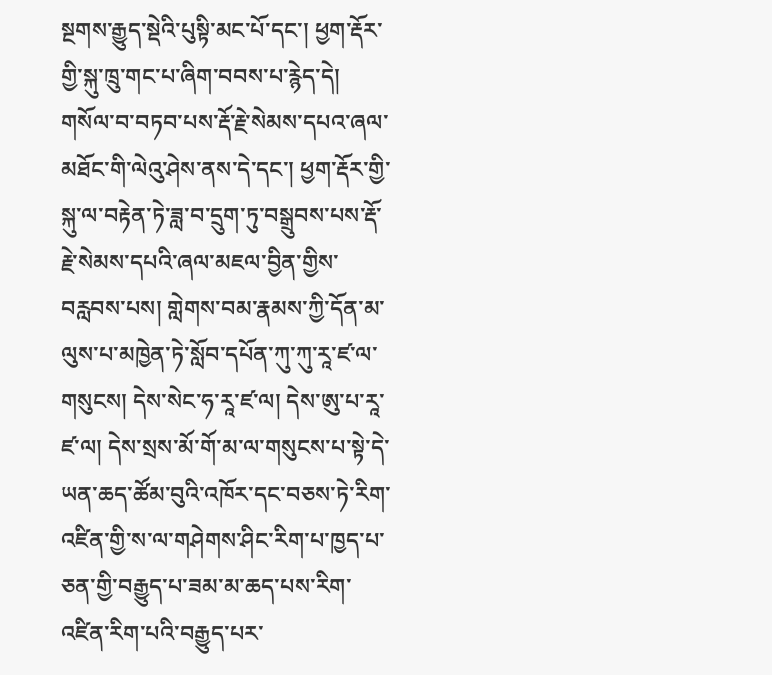སྔགས་རྒྱུད་སྡེའི་པུསྟི་མང་པོ་དང་། ཕྱག་རྡོར་གྱི་སྐུ་ཁྲུ་གང་པ་ཞིག་བབས་པ་རྙེད་དེ། གསོལ་བ་བཏབ་པས་རྡོ་རྗེ་སེམས་དཔའ་ཞལ་མཐོང་གི་ལེའུ་ཤེས་ནས་དེ་དང་། ཕྱག་རྡོར་གྱི་སྐུ་ལ་བརྟེན་ཏེ་ཟླ་བ་དྲུག་ཏུ་བསྒྲུབས་པས་རྡོ་རྗེ་སེམས་དཔའི་ཞལ་མཇལ་བྱིན་གྱིས་བརླབས་པས། གླེགས་བམ་རྣམས་ཀྱི་དོན་མ་ལུས་པ་མཁྱེན་ཏེ་སློབ་དཔོན་ཀུ་ཀུ་རཱ་ཛ་ལ་གསུངས། དེས་སེང་ཧ་རཱ་ཛ་ལ། དེས་ཨུ་པ་རཱ་ཛ་ལ། དེས་སྲས་མོ་གོ་མ་ལ་གསུངས་པ་སྟེ་དེ་ཡན་ཆད་ཚོམ་བུའི་འཁོར་དང་བཅས་ཏེ་རིག་འཛིན་གྱི་ས་ལ་གཤེགས་ཤིང་རིག་པ་ཁྱད་པ་ཅན་གྱི་བརྒྱུད་པ་ཟམ་མ་ཆད་པས་རིག་འཛིན་རིག་པའི་བརྒྱུད་པར་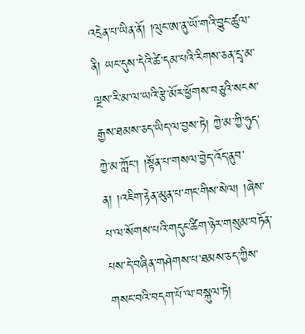འདྲེན་པ་ཡིན་ནོ། །ལུང་ཨ་ནུ་ཡོ་གའི་བྱུང་ཚུལ་ནི། ཡང་དུས་དེའི་ཚེ་དམ་པའི་རིགས་ཅན་དྲྭ་མ་ལྔས་རི་མ་ལ་ཡའི་རྩེ་མོར་ཕྱོགས་བཅུའི་སངས་རྒྱས་ཐམས་ཅད་ཡིད་ལ་བྱས་ཏེ། ཀྱེ་མ་ཀྱི་ཧུད་ཀྱེ་མ་ཀློང་། །སྟོན་པ་གསལ་བྱེད་འོད་ནུབ་ན། །འཇིག་རྟེན་མུན་པ་གང་གིས་སེལ། །ཞེས་པ་ལ་སོགས་པའི་གདུང་ཚིག་ཉེར་གསུམ་བཏོན་པས་དེ་བཞིན་གཤེགས་པ་ཐམས་ཅད་ཀྱིས་གསང་བའི་བདག་པོ་ལ་བསྐུལ་ཏེ།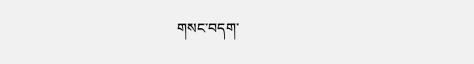གསང་བདག་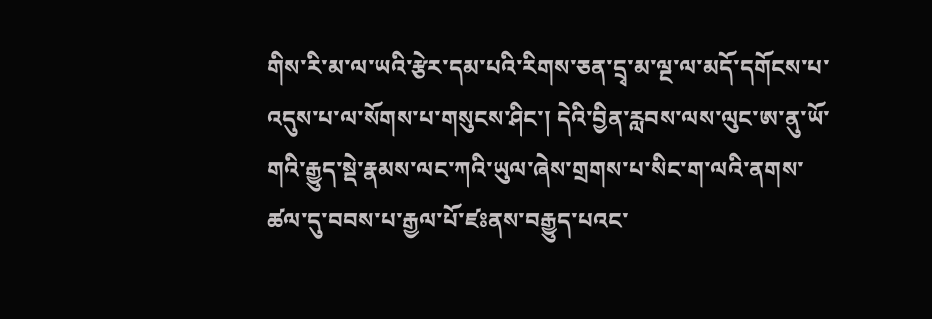གིས་རི་མ་ལ་ཡའི་རྩེར་དམ་པའི་རིགས་ཅན་དྲྭ་མ་ལྔ་ལ་མདོ་དགོངས་པ་འདུས་པ་ལ་སོགས་པ་གསུངས་ཤིང་། དེའི་བྱིན་རླབས་ལས་ལུང་ཨ་ནུ་ཡོ་གའི་རྒྱུད་སྡེ་རྣམས་ལང་ཀའི་ཡུལ་ཞེས་གྲགས་པ་སིང་ག་ལའི་ནགས་ཚལ་དུ་བབས་པ་རྒྱལ་པོ་ཛཿནས་བརྒྱུད་པའང་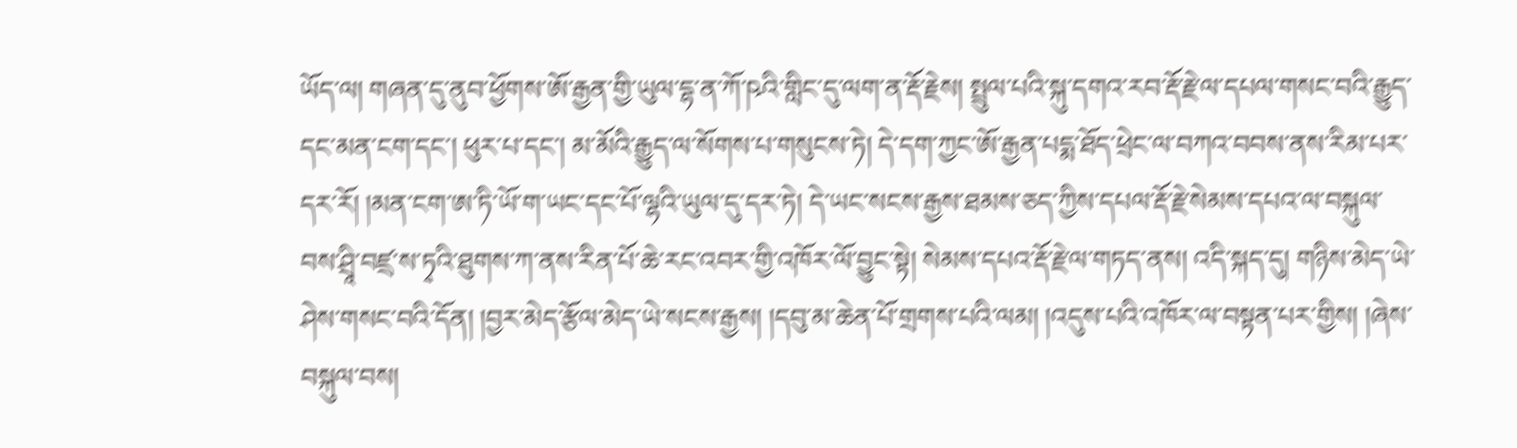ཡོད་ལ། གཞན་དུ་ནུབ་ཕྱོགས་ཨོ་རྒྱན་གྱི་ཡུལ་དྷ་ན་ཀོ་ཥའི་གླིང་དུ་ལག་ན་རྡོ་རྗེས། སྤྲུལ་པའི་སྐུ་དགའ་རབ་རྡོ་རྗེ་ལ་དཔལ་གསང་བའི་རྒྱུད་དང་མན་ངག་དང་། ཕུར་པ་དང་། མ་མོའི་རྒྱུད་ལ་སོགས་པ་གསུངས་ཏེ། དེ་དག་ཀྱང་ཨོ་རྒྱན་པདྨ་ཐོད་ཕྲེང་ལ་བཀའ་བབས་ནས་རིམ་པར་དར་རོ། །མན་ངག་ཨ་ཏི་ཡོ་ག་ཡང་དང་པོ་ལྷའི་ཡུལ་དུ་དར་ཏེ། དེ་ཡང་སངས་རྒྱས་ཐམས་ཅད་ཀྱིས་དཔལ་རྡོ་རྗེ་སེམས་དཔའ་ལ་བསྐུལ་བས་ཤྲཱི་བཛྲ་ས་ཏྭའི་ཐུགས་ཀ་ནས་རིན་པོ་ཆེ་རང་འབར་གྱི་འཁོར་ལོ་བྱུང་སྟེ། སེམས་དཔའ་རྡོ་རྗེ་ལ་གཏད་ནས། འདི་སྐད་དུ། གཉིས་མེད་ཡེ་ཤེས་གསང་བའི་དོན། །བྱར་མེད་རྩོལ་མེད་ཡེ་སངས་རྒྱས། །དབུ་མ་ཆེན་པོ་གྲགས་པའི་ལམ། །འདུས་པའི་འཁོར་ལ་བསྟན་པར་གྱིས། །ཞེས་བསྐུལ་བས།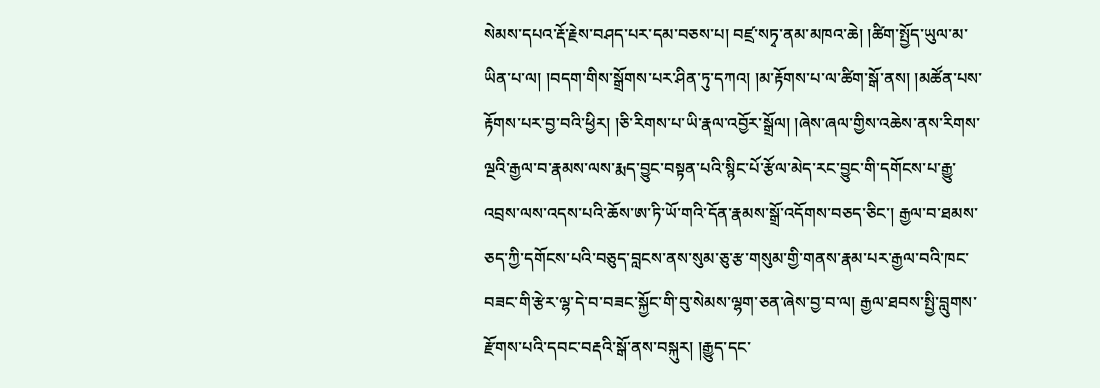སེམས་དཔའ་རྡོ་རྗེས་བཤད་པར་དམ་བཅས་པ། བཛྲ་སཏྭ་ནམ་མཁའ་ཆེ། །ཚིག་སྤྱོད་ཡུལ་མ་ཡིན་པ་ལ། །བདག་གིས་སྒྲོགས་པར་ཤིན་ཏུ་དཀའ། །མ་རྟོགས་པ་ལ་ཚིག་སྒོ་ནས། །མཚོན་པས་རྟོགས་པར་བྱ་བའི་ཕྱིར། །ཅི་རིགས་པ་ཡི་རྣལ་འབྱོར་སྒྲོལ། །ཞེས་ཞལ་གྱིས་འཆེས་ནས་རིགས་ལྔའི་རྒྱལ་བ་རྣམས་ལས་རྨད་བྱུང་བསྟན་པའི་སྙིང་པོ་རྩོལ་མེད་རང་བྱུང་གི་དགོངས་པ་རྒྱུ་འབྲས་ལས་འདས་པའི་ཆོས་ཨ་ཏི་ཡོ་གའི་དོན་རྣམས་སྒྲོ་འདོགས་བཅད་ཅིང་། རྒྱལ་བ་ཐམས་ཅད་ཀྱི་དགོངས་པའི་བཅུད་བླངས་ནས་སུམ་ཅུ་རྩ་གསུམ་གྱི་གནས་རྣམ་པར་རྒྱལ་བའི་ཁང་བཟང་གི་རྩེར་ལྷ་དེ་བ་བཟང་སྐྱོང་གི་བུ་སེམས་ལྷག་ཅན་ཞེས་བྱ་བ་ལ། རྒྱལ་ཐབས་སྤྱི་བླུགས་རྫོགས་པའི་དབང་བརྡའི་སྒོ་ནས་བསྐུར། །རྒྱུད་དང་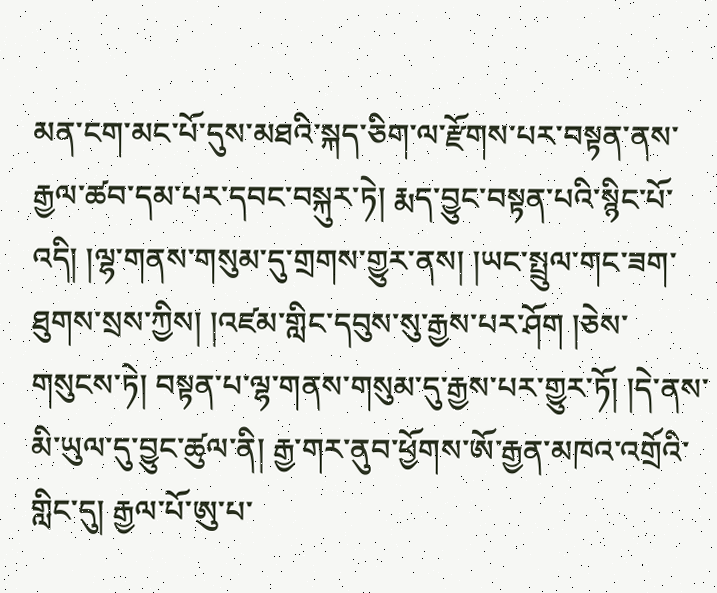མན་ངག་མང་པོ་དུས་མཐའི་སྐད་ཅིག་ལ་རྫོགས་པར་བསྟན་ནས་རྒྱལ་ཚབ་དམ་པར་དབང་བསྐུར་ཏེ། རྨད་བྱུང་བསྟན་པའི་སྙིང་པོ་འདི། །ལྷ་གནས་གསུམ་དུ་གྲགས་གྱུར་ནས། །ཡང་སྤྲུལ་གང་ཟག་ཐུགས་སྲས་ཀྱིས། །འཛམ་གླིང་དབུས་སུ་རྒྱས་པར་ཤོག །ཅེས་གསུངས་ཏེ། བསྟན་པ་ལྷ་གནས་གསུམ་དུ་རྒྱས་པར་གྱུར་ཏོ། །དེ་ནས་མི་ཡུལ་དུ་བྱུང་ཚུལ་ནི། རྒྱ་གར་ནུབ་ཕྱོགས་ཨོ་རྒྱན་མཁའ་འགྲོའི་གླིང་དུ། རྒྱལ་པོ་ཨུ་པ་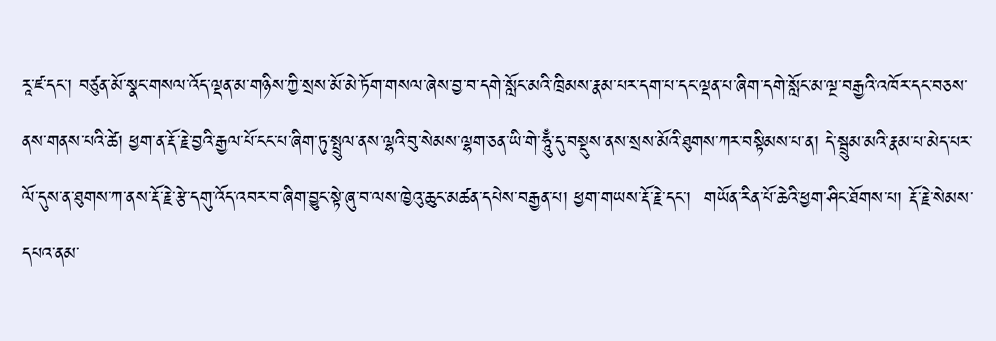རཱ་ཛ་དང་། བཙུན་མོ་སྣང་གསལ་འོད་ལྡན་མ་གཉིས་ཀྱི་སྲས་མོ་མེ་ཏོག་གསལ་ཞེས་བྱ་བ་དགེ་སློང་མའི་ཁྲིམས་རྣམ་པར་དག་པ་དང་ལྡན་པ་ཞིག་དགེ་སློང་མ་ལྔ་བརྒྱའི་འཁོར་དང་བཅས་ནས་གནས་པའི་ཚེ། ཕྱག་ན་རྡོ་རྗེ་བྱའི་རྒྱལ་པོ་ངང་པ་ཞིག་ཏུ་སྤྲུལ་ནས་ལྷའི་བུ་སེམས་ལྷག་ཅན་ཡི་གེ་ཧཱུྃ་དུ་བསྡུས་ནས་སྲས་མོའི་ཐུགས་ཀར་བསྟིམས་པ་ན། དེ་སྦྲུམ་མའི་རྣམ་པ་མེད་པར་ལོ་དུས་ན་ཐུགས་ཀ་ནས་རྡོ་རྗེ་རྩེ་དགུ་འོད་འབར་བ་ཞིག་བྱུང་སྟེ་ཞུ་བ་ལས་ཁྱེའུ་ཆུང་མཚན་དཔེས་བརྒྱན་པ། ཕྱག་གཡས་རྡོ་རྗེ་དང་།  གཡོན་རིན་པོ་ཆེའི་ཕྱག་ཤིང་ཐོགས་པ། རྡོ་རྗེ་སེམས་དཔའ་ནམ་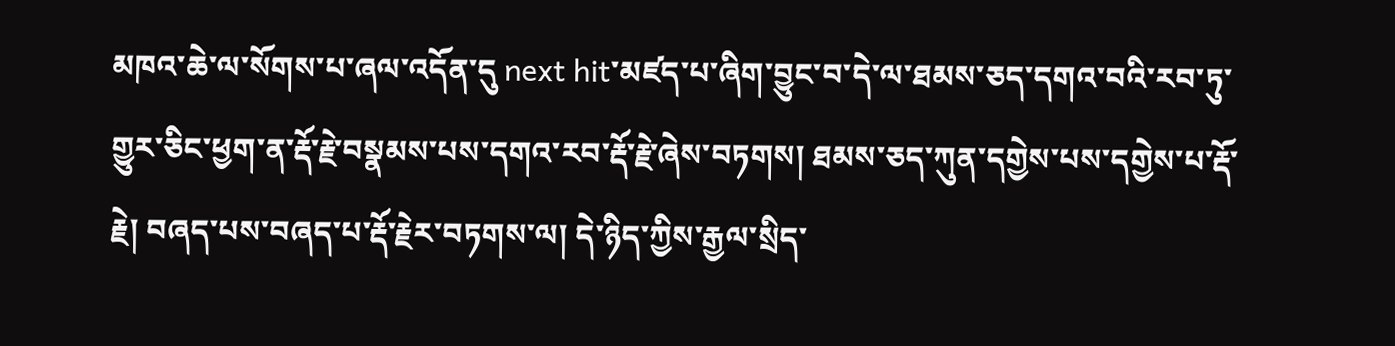མཁའ་ཆེ་ལ་སོགས་པ་ཞལ་འདོན་དུ next hit་མཛད་པ་ཞིག་བྱུང་བ་དེ་ལ་ཐམས་ཅད་དགའ་བའི་རབ་ཏུ་གྱུར་ཅིང་ཕྱག་ན་རྡོ་རྗེ་བསྣམས་པས་དགའ་རབ་རྡོ་རྗེ་ཞེས་བཏགས། ཐམས་ཅད་ཀུན་དགྱེས་པས་དགྱེས་པ་རྡོ་རྗེ། བཞད་པས་བཞད་པ་རྡོ་རྗེར་བཏགས་ལ། དེ་ཉིད་ཀྱིས་རྒྱལ་སྲིད་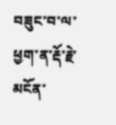བཟུང་བ་ལ་ཕྱག་ན་རྡོ་རྗེ་མངོན་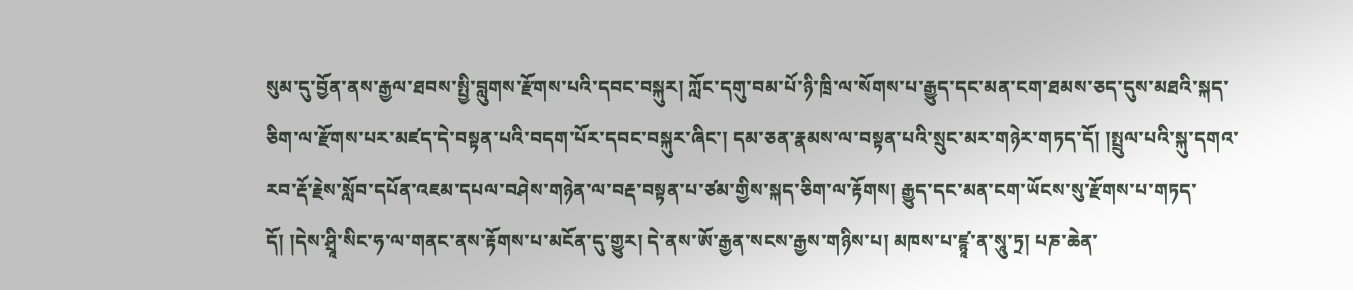སུམ་དུ་བྱོན་ནས་རྒྱལ་ཐབས་སྤྱི་བླུགས་རྫོགས་པའི་དབང་བསྐུར། ཀློང་དགུ་བམ་པོ་ཉི་ཁྲི་ལ་སོགས་པ་རྒྱུད་དང་མན་ངག་ཐམས་ཅད་དུས་མཐའི་སྐད་ཅིག་ལ་རྫོགས་པར་མཛད་དེ་བསྟན་པའི་བདག་པོར་དབང་བསྐུར་ཞིང་། དམ་ཅན་རྣམས་ལ་བསྟན་པའི་སྲུང་མར་གཉེར་གཏད་དོ། །སྤྲུལ་པའི་སྐུ་དགའ་རབ་རྡོ་རྗེས་སློབ་དཔོན་འཇམ་དཔལ་བཤེས་གཉེན་ལ་བརྡ་བསྟན་པ་ཙམ་གྱིས་སྐད་ཅིག་ལ་རྟོགས། རྒྱུད་དང་མན་ངག་ཡོངས་སུ་རྫོགས་པ་གཏད་དོ། །དེས་ཤྲཱི་སིང་ཧ་ལ་གནང་ནས་རྟོགས་པ་མངོན་དུ་གྱུར། དེ་ནས་ཨོ་རྒྱན་སངས་རྒྱས་གཉིས་པ། མཁས་པ་ཛྙཱ་ན་སཱུ་ཏྲ། པཎ་ཆེན་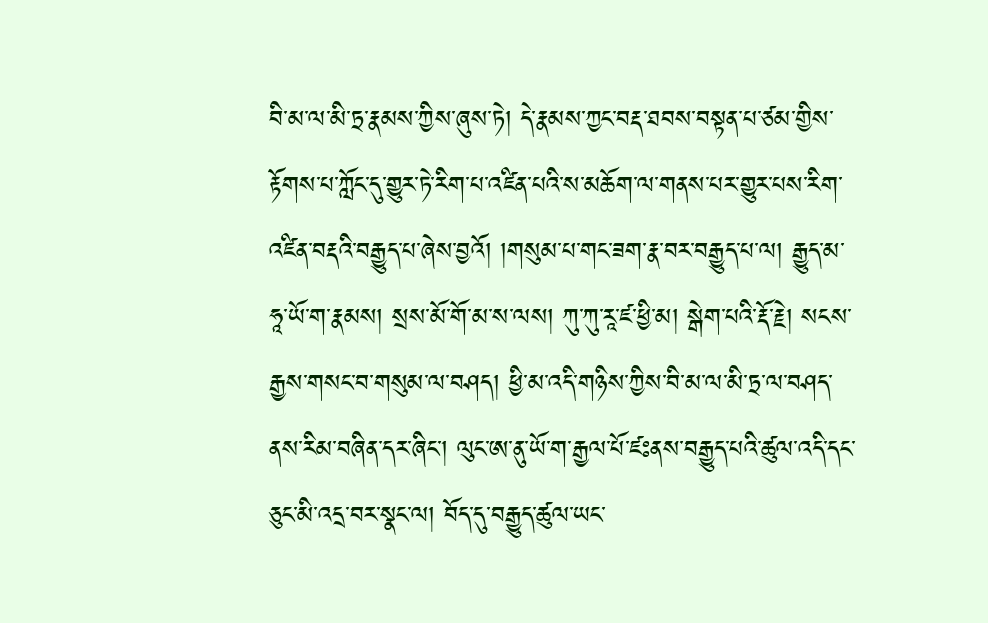བི་མ་ལ་མི་ཏྲ་རྣམས་ཀྱིས་ཞུས་ཏེ། དེ་རྣམས་ཀྱང་བརྡ་ཐབས་བསྟན་པ་ཙམ་གྱིས་རྟོགས་པ་ཀློང་དུ་གྱུར་ཏེ་རིག་པ་འཛིན་པའི་ས་མཆོག་ལ་གནས་པར་གྱུར་པས་རིག་འཛིན་བརྡའི་བརྒྱུད་པ་ཞེས་བྱའོ། །གསུམ་པ་གང་ཟག་རྣ་བར་བརྒྱུད་པ་ལ། རྒྱུད་མ་ཧཱ་ཡོ་ག་རྣམས། སྲས་མོ་གོ་མ་ས་ལས། ཀུ་ཀུ་རཱ་ཛ་ཕྱི་མ། སྒེག་པའི་རྡོ་རྗེ། སངས་རྒྱས་གསང་བ་གསུམ་ལ་བཤད། ཕྱི་མ་འདི་གཉིས་ཀྱིས་བི་མ་ལ་མི་ཏྲ་ལ་བཤད་ནས་རིམ་བཞིན་དར་ཞིང་། ལུང་ཨ་ནུ་ཡོ་ག་རྒྱལ་པོ་ཛཿནས་བརྒྱུད་པའི་ཚུལ་འདི་དང་ཅུང་མི་འདྲ་བར་སྣང་ལ། བོད་དུ་བརྒྱུད་ཚུལ་ཡང་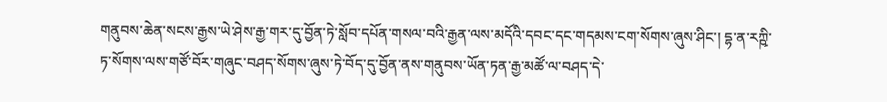གནུབས་ཆེན་སངས་རྒྱས་ཡེ་ཤེས་རྒྱ་གར་དུ་བྱོན་ཏེ་སློབ་དཔོན་གསལ་བའི་རྒྱན་ལས་མདོའི་དབང་དང་གདམས་ངག་སོགས་ཞུས་ཤིང་། དྷ་ན་རཀྵི་ཏ་སོགས་ལས་གཙོ་བོར་གཞུང་བཤད་སོགས་ཞུས་ཏེ་བོད་དུ་བྱོན་ནས་གནུབས་ཡོན་ཏན་རྒྱ་མཚོ་ལ་བཤད་དེ་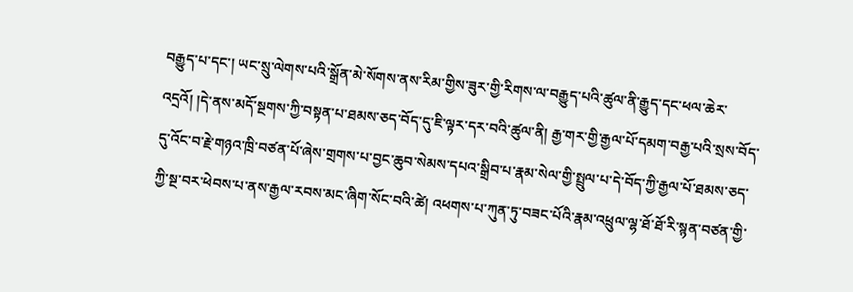བརྒྱུད་པ་དང་། ཡང་སྲུ་ལེགས་པའི་སྒྲོན་མེ་སོགས་ནས་རིམ་གྱིས་ཟུར་གྱི་རིགས་ལ་བརྒྱུད་པའི་ཚུལ་ནི་རྒྱུད་དང་ཕལ་ཆེར་འདྲའོ། །དེ་ནས་མདོ་སྔགས་ཀྱི་བསྟན་པ་ཐམས་ཅད་བོད་དུ་ཇི་ལྟར་དར་བའི་ཚུལ་ནི། རྒྱ་གར་གྱི་རྒྱལ་པོ་དམག་བརྒྱ་པའི་སྲས་བོད་དུ་འོང་བ་རྗེ་གཉའ་ཁྲི་བཙན་པོ་ཞེས་གྲགས་པ་བྱང་ཆུབ་སེམས་དཔའ་སྒྲིབ་པ་རྣམ་སེལ་གྱི་སྤྲུལ་པ་དེ་བོད་ཀྱི་རྒྱལ་པོ་ཐམས་ཅད་ཀྱི་སྔ་བར་ཕེབས་པ་ནས་རྒྱལ་རབས་མང་ཞིག་སོང་བའི་ཚེ། འཕགས་པ་ཀུན་ཏུ་བཟང་པོའི་རྣམ་འཕྲུལ་ལྷ་ཐོ་ཐོ་རི་སྙན་བཙན་གྱི་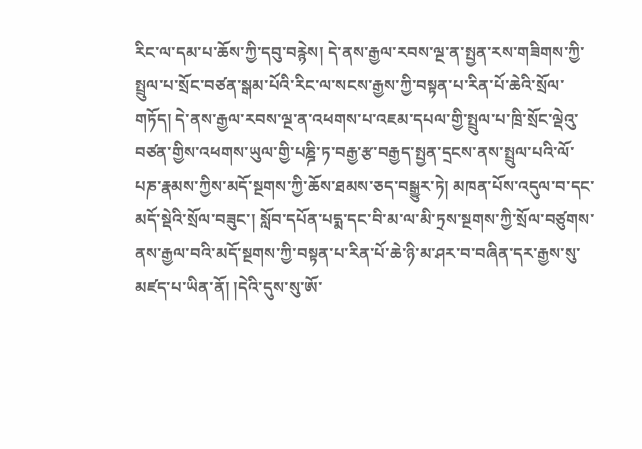རིང་ལ་དམ་པ་ཆོས་ཀྱི་དབུ་བརྙེས། དེ་ནས་རྒྱལ་རབས་ལྔ་ན་སྤྱན་རས་གཟིགས་ཀྱི་སྤྲུལ་པ་སྲོང་བཙན་སྒམ་པོའི་རིང་ལ་སངས་རྒྱས་ཀྱི་བསྟན་པ་རིན་པོ་ཆེའི་སྲོལ་གཏོད། དེ་ནས་རྒྱལ་རབས་ལྔ་ན་འཕགས་པ་འཇམ་དཔལ་གྱི་སྤྲུལ་པ་ཁྲི་སྲོང་ལྡེའུ་བཙན་གྱིས་འཕགས་ཡུལ་གྱི་པཎྜི་ཏ་བརྒྱ་རྩ་བརྒྱད་སྤྱན་དྲངས་ནས་སྤྲུལ་པའི་ལོ་པཎ་རྣམས་ཀྱིས་མདོ་སྔགས་ཀྱི་ཆོས་ཐམས་ཅད་བསྒྱུར་ཏེ། མཁན་པོས་འདུལ་བ་དང་མདོ་སྡེའི་སྲོལ་བཟུང་། སློབ་དཔོན་པདྨ་དང་བི་མ་ལ་མི་ཏྲས་སྔགས་ཀྱི་སྲོལ་བཙུགས་ནས་རྒྱལ་བའི་མདོ་སྔགས་ཀྱི་བསྟན་པ་རིན་པོ་ཆེ་ཉི་མ་ཤར་བ་བཞིན་དར་རྒྱས་སུ་མཛད་པ་ཡིན་ནོ། །དེའི་དུས་སུ་ཨོ་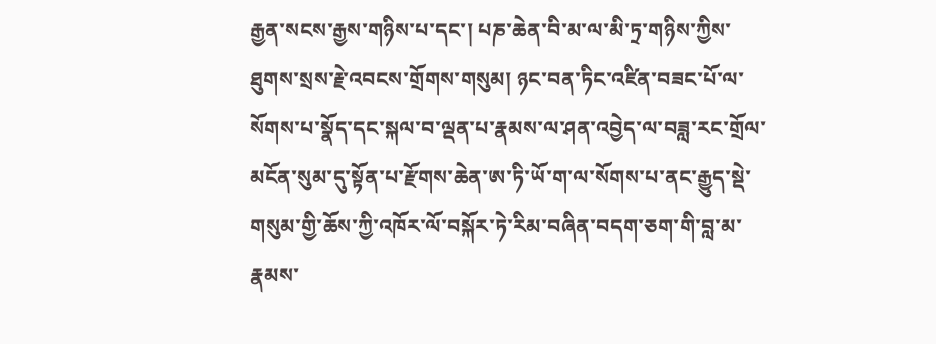རྒྱན་སངས་རྒྱས་གཉིས་པ་དང་། པཎ་ཆེན་བི་མ་ལ་མི་ཏྲ་གཉིས་ཀྱིས་ཐུགས་སྲས་རྗེ་འབངས་གྲོགས་གསུམ། ཉང་བན་ཏིང་འཛིན་བཟང་པོ་ལ་སོགས་པ་སྣོད་དང་སྐལ་བ་ལྡན་པ་རྣམས་ལ་ཤན་འབྱེད་ལ་བཟླ་རང་གྲོལ་མངོན་སུམ་དུ་སྟོན་པ་རྫོགས་ཆེན་ཨ་ཏི་ཡོ་ག་ལ་སོགས་པ་ནང་རྒྱུད་སྡེ་གསུམ་གྱི་ཆོས་ཀྱི་འཁོར་ལོ་བསྐོར་ཏེ་རིམ་བཞིན་བདག་ཅག་གི་བླ་མ་རྣམས་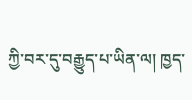ཀྱི་བར་དུ་བརྒྱུད་པ་ཡིན་ལ། ཁྱད་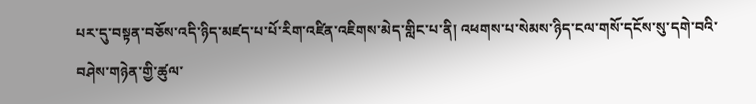པར་དུ་བསྟན་བཅོས་འདི་ཉིད་མཛད་པ་པོ་རིག་འཛིན་འཇིགས་མེད་གླིང་པ་ནི། འཕགས་པ་སེམས་ཉིད་ངལ་གསོ་དངོས་སུ་དགེ་བའི་བཤེས་གཉེན་གྱི་ཚུལ་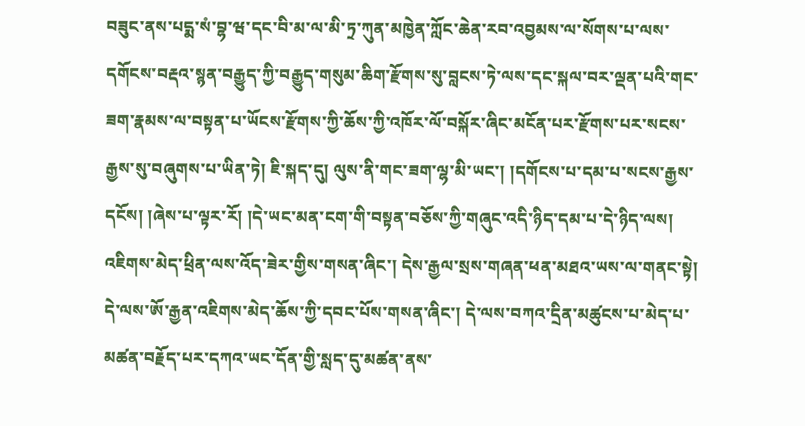བཟུང་ནས་པདྨ་སཾ་བྷ་ཝ་དང་བི་མ་ལ་མི་ཏྲ་ཀུན་མཁྱེན་ཀློང་ཆེན་རབ་འབྱམས་ལ་སོགས་པ་ལས་དགོངས་བརྡའ་སྙན་བརྒྱུད་ཀྱི་བརྒྱུད་གསུམ་ཆིག་རྫོགས་སུ་བླངས་ཏེ་ལས་དང་སྐལ་བར་ལྡན་པའི་གང་ཟག་རྣམས་ལ་བསྟན་པ་ཡོངས་རྫོགས་ཀྱི་ཆོས་ཀྱི་འཁོར་ལོ་བསྐོར་ཞིང་མངོན་པར་རྫོགས་པར་སངས་རྒྱས་སུ་བཞུགས་པ་ཡིན་ཏེ། ཇི་སྐད་དུ། ལུས་ནི་གང་ཟག་ལྷ་མི་ཡང་། །དགོངས་པ་དམ་པ་སངས་རྒྱས་དངོས། །ཞེས་པ་ལྟར་རོ། །དེ་ཡང་མན་ངག་གི་བསྟན་བཅོས་ཀྱི་གཞུང་འདི་ཉིད་དམ་པ་དེ་ཉིད་ལས། འཇིགས་མེད་ཕྲིན་ལས་འོད་ཟེར་གྱིས་གསན་ཞིང་། དེས་རྒྱལ་སྲས་གཞན་ཕན་མཐའ་ཡས་ལ་གནང་སྟེ། དེ་ལས་ཨོ་རྒྱན་འཇིགས་མེད་ཆོས་ཀྱི་དབང་པོས་གསན་ཞིང་། དེ་ལས་བཀའ་དྲིན་མཚུངས་པ་མེད་པ་མཚན་བརྗོད་པར་དཀའ་ཡང་དོན་གྱི་སླད་དུ་མཚན་ནས་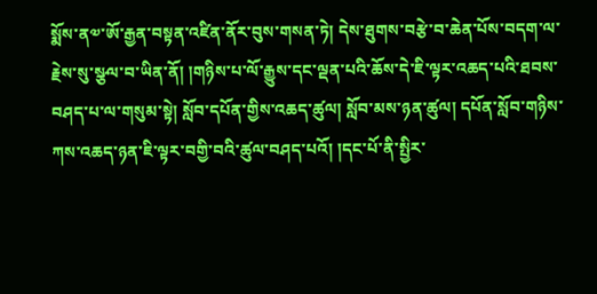སྨོས་ན༧་ཨོ་རྒྱན་བསྟན་འཛིན་ནོར་བུས་གསན་ཏེ། དེས་ཐུགས་བརྩེ་བ་ཆེན་པོས་བདག་ལ་རྗེས་སུ་སྩལ་བ་ཡིན་ནོ། །གཉིས་པ་ལོ་རྒྱུས་དང་ལྡན་པའི་ཆོས་དེ་ཇི་ལྟར་འཆད་པའི་ཐབས་བཤད་པ་ལ་གསུམ་སྟེ། སློབ་དཔོན་གྱིས་འཆད་ཚུལ། སློབ་མས་ཉན་ཚུལ། དཔོན་སློབ་གཉིས་ཀས་འཆད་ཉན་ཇི་ལྟར་བགྱི་བའི་ཚུལ་བཤད་པའོ། །དང་པོ་ནི་སྤྱིར་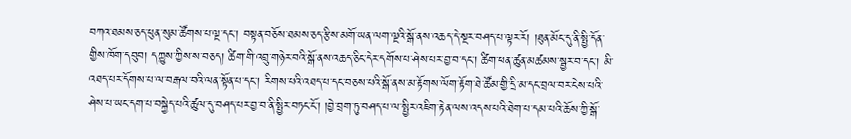བཀའ་ཐམས་ཅད་ཕུན་སུམ་ཚོགས་པ་ལྔ་དང་། བསྟན་བཅོས་ཐམས་ཅད་རྩིས་མགོ་ཡན་ལག་ལྔའི་སྒོ་ནས་འཆད་དེ་སྔར་བཤད་པ་ལྟར་རོ། །ཐུན་མོང་དུ་ནི་སྤྱི་དོན་གྱིས་ཁོག་དབུབ། དཀྱུས་ཀྱིས་ས་བཅད། ཚིག་གི་འབྲུ་གཉེར་བའི་སྒོ་ནས་འཆད་ཅིང་དེར་དགོས་པ་ཤེས་པར་བྱ་བ་དང་། ཚིག་ཕན་ཚུན་མཚམས་སྦྱར་བ་དང་། མི་འཐད་པར་དོགས་པ་ལ་བརྒལ་བའི་ལན་སྟོན་པ་དང་། རིགས་པའི་འཐད་པ་དང་བཅས་པའི་སྒོ་ནས་མ་རྟོགས་ལོག་རྟོག་ཐེ་ཚོམ་གྱི་དྲི་མ་དང་བྲལ་བར་ངེས་པའི་ཤེས་པ་ཡང་དག་པ་བསྐྱེད་པའི་ཚུལ་དུ་བཤད་པར་བྱ་བ་ནི་སྤྱིར་བཏང་ངོ་། །བྱེ་བྲག་ཏུ་བཤད་པ་ལ་སྤྱིར་འཇིག་རྟེན་ལས་འདས་པའི་ཐེག་པ་དམ་པའི་ཆོས་ཀྱི་སྒོ་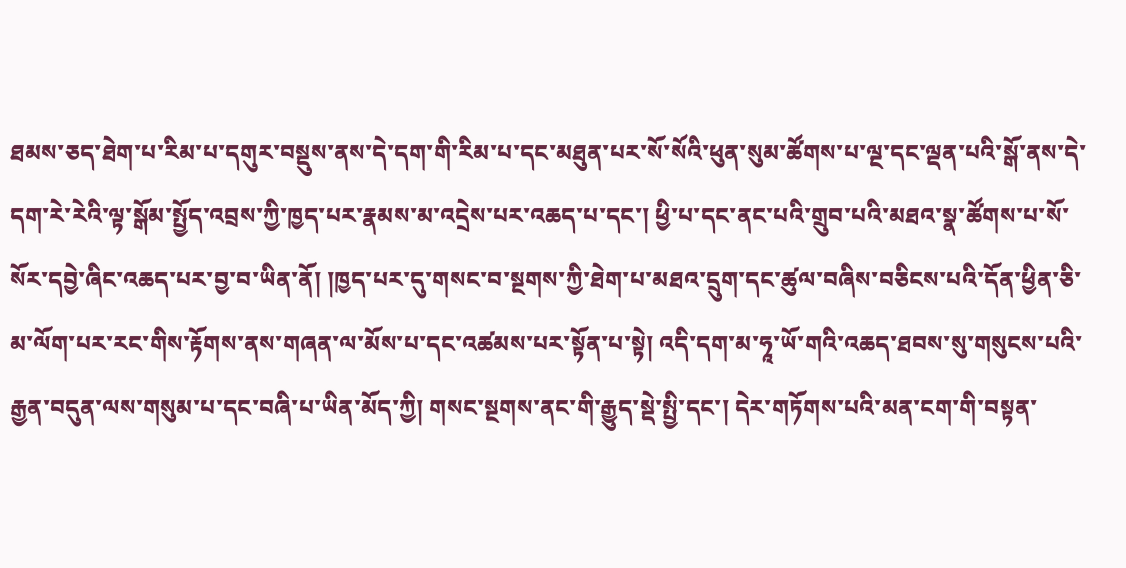ཐམས་ཅད་ཐེག་པ་རིམ་པ་དགུར་བསྡུས་ནས་དེ་དག་གི་རིམ་པ་དང་མཐུན་པར་སོ་སོའི་ཕུན་སུམ་ཚོགས་པ་ལྔ་དང་ལྡན་པའི་སྒོ་ནས་དེ་དག་རེ་རེའི་ལྟ་སྒོམ་སྤྱོད་འབྲས་ཀྱི་ཁྱད་པར་རྣམས་མ་འདྲེས་པར་འཆད་པ་དང་། ཕྱི་པ་དང་ནང་པའི་གྲུབ་པའི་མཐའ་སྣ་ཚོགས་པ་སོ་སོར་དབྱེ་ཞིང་འཆད་པར་བྱ་བ་ཡིན་ནོ། །ཁྱད་པར་དུ་གསང་བ་སྔགས་ཀྱི་ཐེག་པ་མཐའ་དྲུག་དང་ཚུལ་བཞིས་བཅིངས་པའི་དོན་ཕྱིན་ཅི་མ་ལོག་པར་རང་གིས་རྟོགས་ནས་གཞན་ལ་མོས་པ་དང་འཚམས་པར་སྟོན་པ་སྟེ། འདི་དག་མ་ཧཱ་ཡོ་གའི་འཆད་ཐབས་སུ་གསུངས་པའི་རྒྱན་བདུན་ལས་གསུམ་པ་དང་བཞི་པ་ཡིན་མོད་ཀྱི། གསང་སྔགས་ནང་གི་རྒྱུད་སྡེ་སྤྱི་དང་། དེར་གཏོགས་པའི་མན་ངག་གི་བསྟན་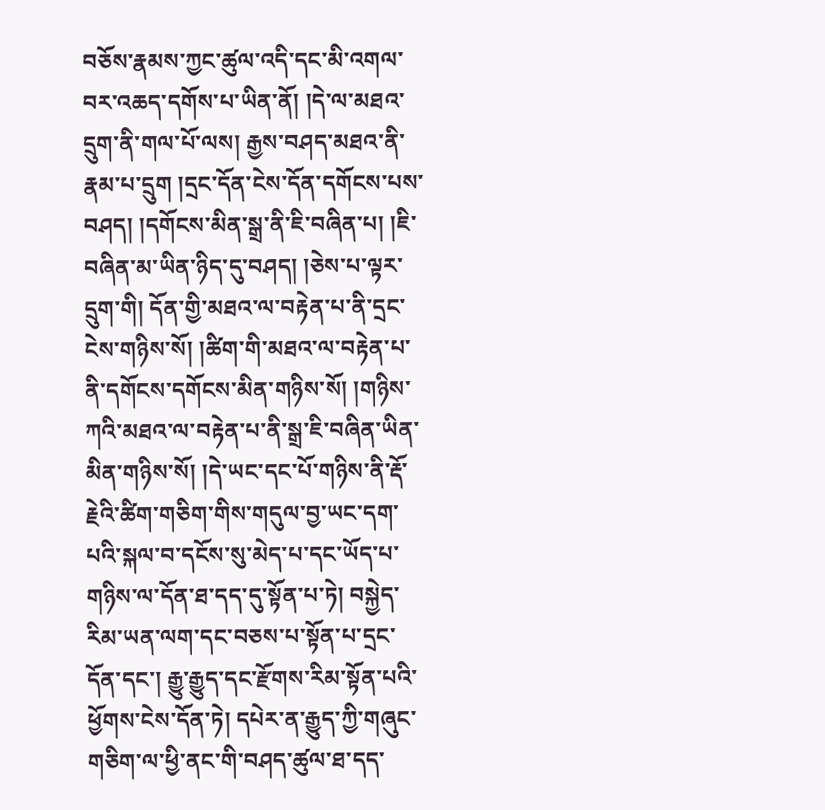བཅོས་རྣམས་ཀྱང་ཚུལ་འདི་དང་མི་འགལ་བར་འཆད་དགོས་པ་ཡིན་ནོ། །དེ་ལ་མཐའ་དྲུག་ནི་གལ་པོ་ལས། རྒྱས་བཤད་མཐའ་ནི་རྣམ་པ་དྲུག །དྲང་དོན་ངེས་དོན་དགོངས་པས་བཤད། །དགོངས་མིན་སྒྲ་ནི་ཇི་བཞིན་པ། །ཇི་བཞིན་མ་ཡིན་ཉིད་དུ་བཤད། །ཅེས་པ་ལྟར་དྲུག་གི། དོན་གྱི་མཐའ་ལ་བརྟེན་པ་ནི་དྲང་ངེས་གཉིས་སོ། །ཚིག་གི་མཐའ་ལ་བརྟེན་པ་ནི་དགོངས་དགོངས་མིན་གཉིས་སོ། །གཉིས་ཀའི་མཐའ་ལ་བརྟེན་པ་ནི་སྒྲ་ཇི་བཞིན་ཡིན་མིན་གཉིས་སོ། །དེ་ཡང་དང་པོ་གཉིས་ནི་རྡོ་རྗེའི་ཚིག་གཅིག་གིས་གདུལ་བྱ་ཡང་དག་པའི་སྐལ་བ་དངོས་སུ་མེད་པ་དང་ཡོད་པ་གཉིས་ལ་དོན་ཐ་དད་དུ་སྟོན་པ་ཏེ། བསྐྱེད་རིམ་ཡན་ལག་དང་བཅས་པ་སྟོན་པ་དྲང་དོན་དང་། རྒྱུ་རྒྱུད་དང་རྫོགས་རིམ་སྟོན་པའི་ཕྱོགས་ངེས་དོན་ཏེ། དཔེར་ན་རྒྱུད་ཀྱི་གཞུང་གཅིག་ལ་ཕྱི་ནང་གི་བཤད་ཚུལ་ཐ་དད་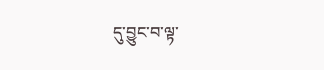དུ་བྱུང་བ་ལྟ་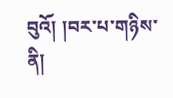བུའོ། །བར་པ་གཉིས་ནི།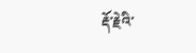རྡོ་རྗེའི་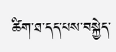ཚིག་ཐ་དད་པས་བསྐྱེད་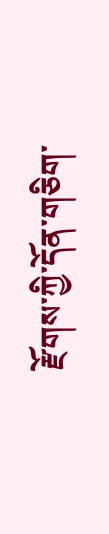རྫོགས་ཀྱི་དོན་གཅིག་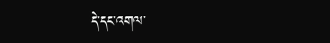དེ་དང་འགལ་